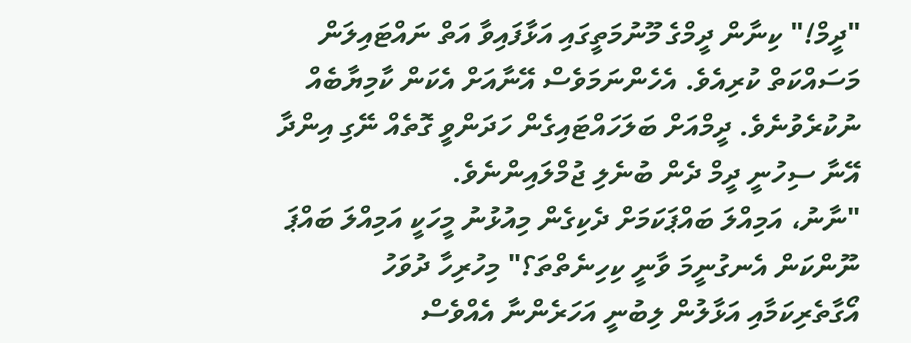"ދީމް!" ކިނާން ދީމްގެ މޫނުމަތީގައި އަޅާފައިވާ އަތް ނައްޓައިލަން މަސައްކަތް ކުރިއެވެ. އެހެންނަމަވެސް އޭނާއަށް އެކަން ކާމިޔާބެއް ނުކުރެވުނެވެ. ދީމްއަށް ބަލަހައްޓައިގެން ހަދަންވީ ގޮތެއް ނޭގި އިންދާ އޭނާ ސިހުނީ ދީމް ދެން ބުނެލި ޖުމްލައިންނެވެ.
"ނާނު، އަމިއްލަ ބައްޕަކަމަށް ދެކިގެން މިއުޅުނު މީހަކީ އަމިއްލަ ބައްޕަ ނޫންކަން އެނގުނީމަ ވާނީ ކިހިނެތްތަ؟" މިހުރިހާ ދުވަހު އޯގާތެރިކަމާއި އަޅާލުން ލިބުނީ އަހަރެންނާ އެއްވެސް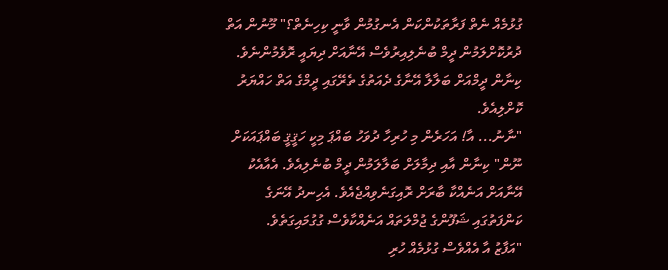ގުޅުމެއް ނެތް ފަރާތަކުންކަން އެނގުމުން ވާނީ ކިހިނެތް؟" މޫނުން އަތް ދުރުކޮށްލަމުން ދީމް ބުނެލިއިރުވެސް އޭނާއަށް ދިޔައީ ރޮވެމުންނެވެ. ކިނާން ދީމްއަށް ބަލާލާ އޭނާގެ ދެއަތުގެ ތެރޭގައި ދީމްގެ އަތް ހައްޔަރު ކޮށްލިއެވެ.
"ނާނު... އާ! އަހަރެން މި ހުރިހާ ދުވަހު ބައްޕަ މިކީ ހަޤީޤީ ބައްޕައަކަށް ނޫން" ކިނާން އާއި ދިމާލަށް ބަލާލަމުން ދީމް ބުނެލިއެވެ. އެއާއެކު އޭނާއަށް އަނެއްކާ ބާރަށް ރޮއިގަނެވިއްޖެއެވެ. އެހިނދު އޭނަގެ ކަންފަތުގައި ޝަފޫންގެ ޖުމްލަތައް އަނެއްކާވެސް ގުގުމައިގަތެވެ.
"އަފާޒު އާ އެއްވެސް ގުޅުމެއް ހުރި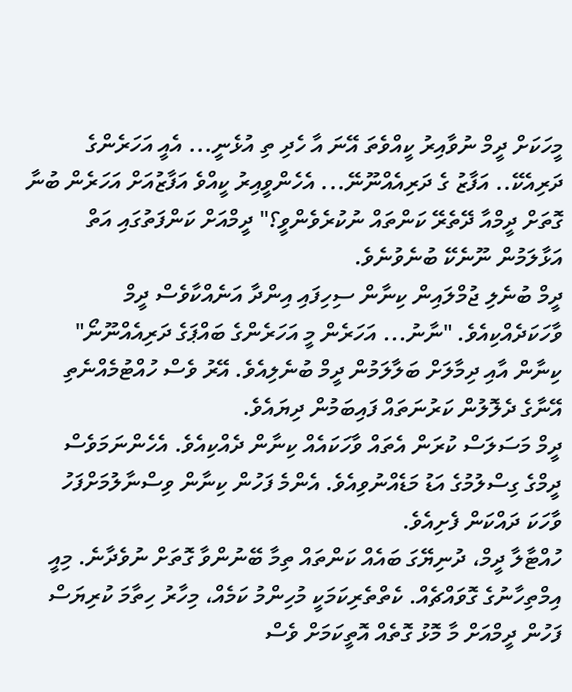މީހަކަށް ދީމް ނުވާއިރު ކީއްވެތަ އޭނަ އާ ހެދި ތި އުޅެނީ... އެއީ އަހަރެންގެ ދަރިއެކޭ.. އަފާޒު ގެ ދަރިއެއްނޫނޭ... އެހެންވީއިރު ކީއްވެ އަފާޒުއަށް އަހަރެން ބުނާ ގޮތަށް ދީމްއާ ދޭތެރޭ ކަންތައް ނުކުރެވެންވީ؟" ދީމްއަށް ކަންފަތުގައި އަތް އަޅާލަމުން ނޫނެކޭ ބުނެވުނެވެ.
ދީމް ބުނެލި ޖުމްލައިން ކިނާން ސިހިފައި އިންދާ އަނެއްކާވެސް ދީމް ވާހަކަދެއްކިއެވެ. "ނާނު... އަހަރެން މީ އަހަރެންގެ ބައްޕަގެ ދަރިއެއްނޫނޯ" ކިނާން އާއި ދިމާލަށް ބަލާލަމުން ދީމް ބުނެލިއެވެ. އޭރު ވެސް ހުއްޓުމެއްނެތި އޭނާގެ ދެލޮލުން ކަރުނަތައް ފައިބަމުން ދިޔައެވެ.
ދީމް މަސަލަސް ކުރަން އެތައް ވާހަކައެއް ކިނާން ދެއްކިއެވެ. އެހެންނަމަވެސް ދީމްގެ ގިސްލުމުގެ އަޑު މަޑެއްނުވިއެވެ. އެންމެ ފަހުން ކިނާން ވިސްނާލުމަށްފަހު ވާހަކަ ދައްކަން ފެށިއެވެ.
ހުއްޓާލާ ދީމް، ދުނިޔޭގަ ބައެއް ކަންތައް ތިމާ ބޭނުންވާ ގޮތަށް ނުވެދާނެ. މިއީ އިމްތިހާނުގެ ގޮވައްޗެއް. ކެތްތެރިކަމަކީ މުހިންމު ކަމެއް، މިހާރު ހިތާމަ ކުރިޔަސް ފަހުން ދީމްއަށް މާ މޮޅު ގޮތެއް އޮތީކަމަށް ވެސް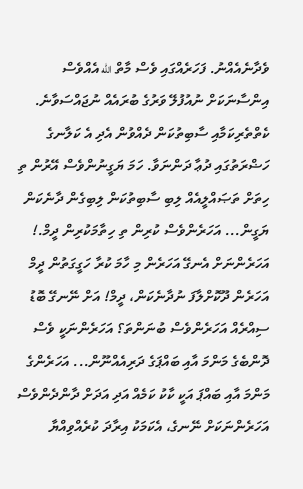ވެދާނެއެއްނު. ފަހަރެއްގައި ވެސް މާތް الله އެއްވެސް އިންސާނަކަށް ނުއުފުލޭ ވަރުގެ ބުރައެއް ނުޖައްސަވާނެ. ކެތްތެރިކަމާއި ސާބިތުކަން ދެއްވުން އެދި އެ ކަލާނގެ ހަޟްރަތުގައި ދުޢާ ދަންނަވާ. ހަމަ ޔަގީނުންވެސް އޭރުން ތި ހިތަށް ތަޞައްލީއެއް ލިބި ސާބިތުކަން ލިބިގެން ދާނެކަން ޔަގީން... އަހަރެންވެސް ކުރިން ތި ހިތާމަކުރިން ދީމް.! އަހަރެންނަށް އެނގޭ އަހަރެން މި ހާމަ ކުރާ ހަގީގަތުން ދީމް އަހަރެން ދޫކޮށްލާފަ ނުދާނެކަން، ދީމް! އަށް ނޭނގޭ ބޮޑު ސިއްރެއް އަހަރެންވެސް ބުނަންތަ؟ އަހަރެންނަކީ ވެސް ދޮންބެގެ މަންމަ އާއި ބައްޕަގެ ދަރިއެއްނޫން... އަހަރެންގެ މަންމަ އާއި ބައްޕަ އަކީ ކާކު ކަމެއް އަދި އަދަށް ދާންދެންވެސް އަހަރެންނަކަށް ނޭނގެ، އެކަމަކު އިރާދަ ކުރެއްވިއްޔާ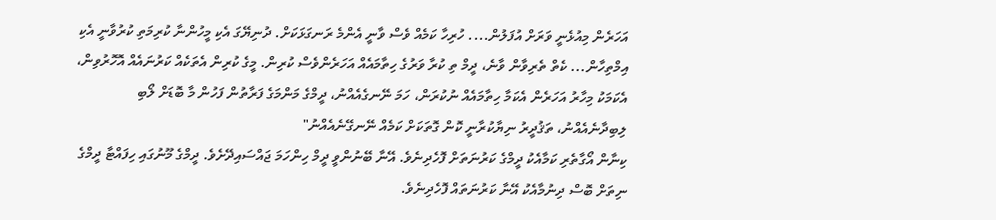އަހަރެން މިއުޅެނީ ވަރަށް އުފަލުން.... ހުރިހާ ކަމެއް ވެސް ވާނީ އެންމެ ރަނގަޅަކަށް. ދުނިޔޭގަ އެކި މީހުންނާ ކުރިމަތި ކުރުވާނީ އެކި އިމްތިހާން... ކެތް ތެރިވާން ވާނެ، ދީމް ތި ކުރާ ވަރުގެ ހިތާމައެއް އަހަރެންވެސް ކުރިން. މީގެ ކުރިން އެތަކެއް ކަރުނައެއް އޮހޮރުވިން، އެކަމަކު މިހާރު އަހަރެން އެކަމާ ހިތާމައެއް ނުކުރަން، ހަމަ ނޭނގެއެއްނު، ދީމްގެ މަންމަގެ ފަރާތުން ފަހުން މާ ބޮޑަށް ލޯބި ލިބިދާނެއެއްނު، ތަޤުދީރު ނިޔާކުރާނީ ކޮން ގޮތަކަށް ކަމެއް ނޭނގޭނެއެއްނު"
ކިނާން އޯގާތެރި ކަމާއެކު ދީމްގެ ކަރުނަތަށް ފޮހެދިނެވެ. އޭނާ ބޭނުންވީ ދީމް ހިންހަމަ ޖައްސައިދޭށެވެ. ދީމްގެ މޫނުގައި ހިފައްޓާ ދީމްގެ ނިތަށް ބޮސް ދިނުމާއެކު އޭނާ ކަރުނަތައް ފޮހެދިނެވެ.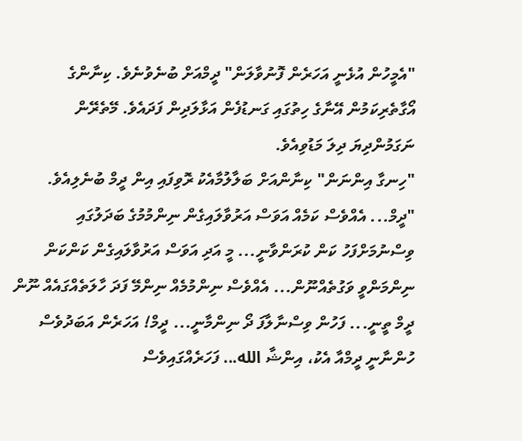"އެމީހުން އުޅެނީ އަހަރެން ފޮނުވާލަން" ދީމްއަށް ބުނެވުނެވެ. ކިނާންގެ އޯގާތެރިކަމުން އޭނާގެ ހިތުގައި ގަނޑުފެން އަޅާލަދިން ފަދައެވެ. މޭތެރޭން ނަގަމުންދިޔަ ދިލަ މަޑުވިއެވެ.
"ހިނގާ އިންނަން" ކިނާންއަށް ބަލާލުމާއެކު ރޮވިފައި އިން ދީމް ބުނެލިއެވެ.
"ދީމް... އެއްވެސް ކަމެއް އަވަސް އަރުވާލައިގެން ނިންމުމުގެ ބަދަލުގައި ވިސްނުމަށްފަހު ކަން ކުރަންވާނީ... މީ އަދި އަވަސް އަރުވާލައިގެން ކަންކަން ނިންމަންވީ ވަގުތެއްނޫން... އެއްވެސް ނިންމުމެއް ނިންމޭ ފަދަ ހާލަތެއްގައެއް ނޫން ދީމް ތީނީ... ފަހުން ވިސްނާލާފަ ދޯ ނިންމާނީ... ދީމް! އަހަރެން އަބަދުވެސް ހުންނާނީ ދީމްއާ އެކު، އިންޝާ الله... ފަހަރެއްގައިވެސް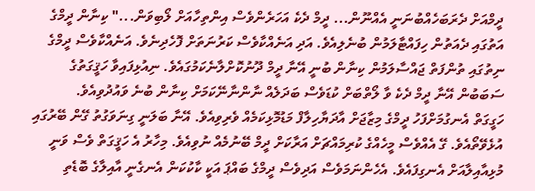ދީމްއަށް ދެރަބަހެއްބުނަނީ އެއްނޫން... ދީމް ދެކެ އަހަރެންވެސް އިންތިހާއަށް ލޯބިވަން..." ކިނާން ދީމްގެ އަތުގައި ދެއަތުން ހިފައްޓާލަމުން ބުނެލިއެވެ. އަދި އަނެއްކާވެސް ކަރުނަތަށް ފޮހެދިނެވެ. އަނެއްކާވެސް ދީމްގެ ނިތުގައި ތުންފަތް ޖައްސާލަމުން ކިނާން ބުނީ އޭނާ ދީމް ދޫނުކޮށްލާނެކަމުގައެވެ. ނިއުޅިފައިވާ ހަޤީގަތުގެ ސަބަބުން އޭނާ ދީމް ދެކެ ވާ ލޯތްބަށް ކުޑަވެސް ބަދަލެއް ނާންނާނޭކަމަށް ކިނާން ބުނެ ވައުދުވިއެވެ.
ހަގީގަތް އެނގުމަށްފަހު ދީމްގެ މިޒާޖަށް އާދަޔާހިލާފް މަޑުމޮޅިކަމެއް ވެރިވިއެވެ. އޭނާ ބަލަނީ ގިނަވަގުތު ގޭން ބޭރުގައި އުޅެވޭތޯއެވެ. ގޭ އެއްވެސް މީހެއްގެ ކުރިމައްޗަށް އަރާކަށް ދީމް ބޭނުމެއް ނުވިއެވެ. މިހާރު އެ ހަޤީގަތް ވެސް ވަނީ މުޅިއާއިލާއަށް އެނގިފައެވެ. އެހެންނަމަވެސް އަދިވެސް ދީމްގެ ބައްޕަ އަކީ ކާކުކަން އެނގެނީ އާއިލާގެ ބޮޑެތި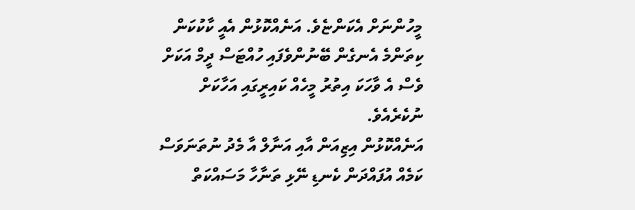މީހުންނަށް އެކަންޏެވެ. އަނެއްކޮޅުން އެއީ ކާކުކަން ކިތަންމެ އެނގެން ބޭނުންވެފައި ހުއްޓަސް ދީމް އަކަށް ވެސް އެ ވާހަކަ އިތުރު މީހެއް ކައިރީގައި އަހާކަށް ނުކެރެއެވެ.
އަނެއްކޮޅުން އިޒިއަން އާއި އަނާލް އާ މެދު ނުތަނަވަސް ކަމެއް އުފައްދަން ކެނޑި ނޭޅި ތަނާހާ މަސައްކަތް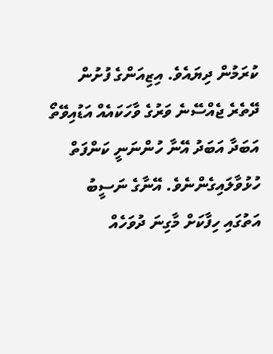ކުރަމުން ދިޔައެވެ. އިޒިއަންގެ ފުށުން ދޭތެރެ ޖެއްސޭނެ ވަރުގެ ވާހަކައެއް އަޑުއިވޭތޯ އަބަދާ އަބަދު އޭނާ ހުންނަނީ ކަންފަތް ހުޅުވާލައިގެންނެވެ. އޭނާގެ ނަސީބު އަތުގައި ހިފާކަށް މާގިނަ ދުވަހެއް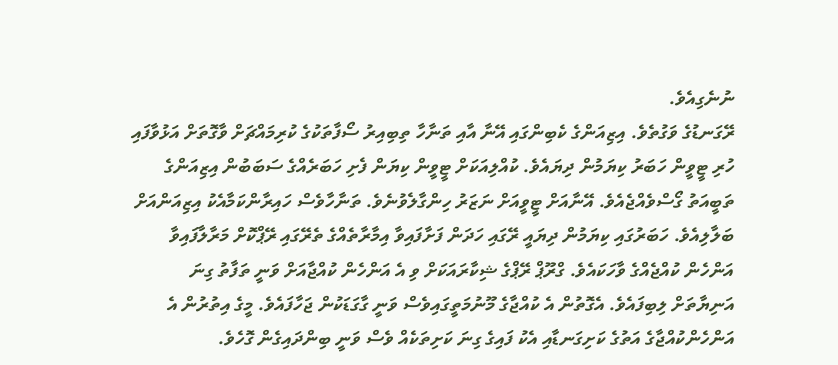ނުނެގިއެވެ.
ރޭގަނޑުގެ ވަގުތެވެ. އިޒިއަންގެ ކެބިންގައި އޭނާ އާއި ތަނާހާ ތިބިއިރު ސޯފާތަކުގެ ކުރިމައްޗަށް ވާގޮތަށް އަޅުވާފައި ހުރި ޓީވީން ހަބަރު ކިޔަމުން ދިޔައެވެ. ކުއްލިއަކަށް ޓީވީން ކިޔަން ފެށި ހަބަރެއްގެ ސަބަބުން އިޒިއަންގެ ތަބީއަތު ގޯސްވެއްޖެއެވެ. އޭނާއަށް ޓީވީއަށް ނަޒަރު ހިންގާލެވުނެވެ. ތަނާހާވެސް ހައިރާންކަމާއެކު އިޒިއަންއަށް ބަލާލިއެވެ. ހަބަރުގައި ކިޔަމުން ދިޔައީ ރޭގައި ހަދަން ފަށާފައިވާ އިމާރާތެއްގެ ތެރޭގައި ރޭޕްކޮށް މަރާލާފައިވާ އަންހެން ކުއްޖެއްގެ ވާހަކައެވެ. ގްރޫޕް ރޭޕްގެ ޝިކާރައަކަށް ވި އެ އަންހެން ކުއްޖާއަށް ވަނީ ތަފާތު ގިނަ އަނިޔާތަށް ލިބިފައެވެ. އެގޮތުން އެ ކުއްޖާގެ މޫނުމަތީގައިވެސް ވަނީ ގާގަޑަކުން ޖަހާފައެވެ. މީގެ އިތުރުން އެ އަންހެންކުއްޖާގެ އަތުގެ ކަށިގަނޑާއި އެކު ފައިގެ ގިނަ ކަށިތަކެއް ވެސް ވަނީ ބިންދައިގެން ގޮހެވެ.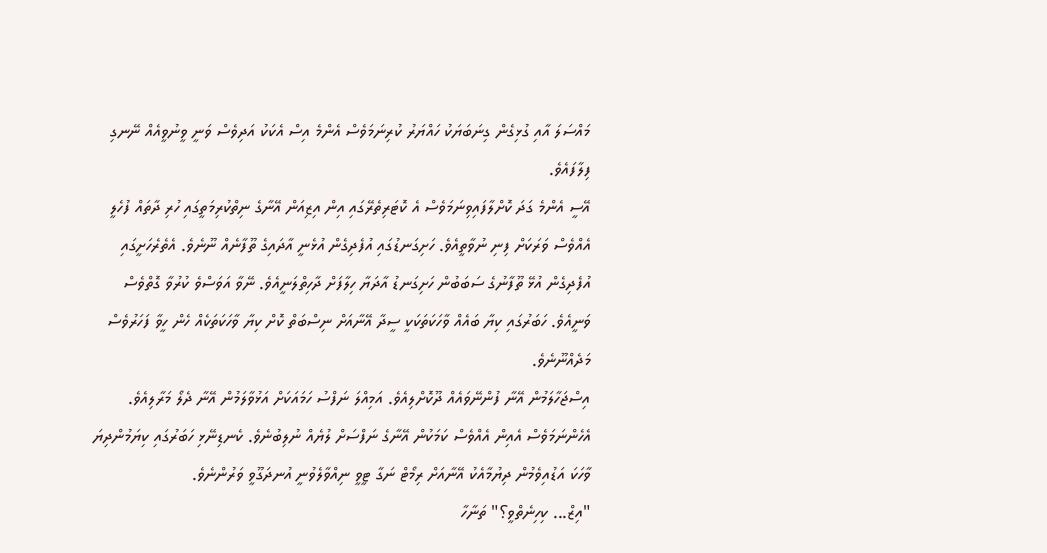މައްސަލަ އާއި ގުޅިގެން ގިނަބަޔަކު ހައްޔަރު ކުރިނަމަވެސް އެންމެ އިސް އެކަކު އަދިވެސް ވަނީ ވީނުވީއެއް ނޭނގި ފިލާފައެވެ.
އޭސީ އެންމެ ގަދަ ކޮށްލާފައިވިނަމަވެސް އެ ކޮޓަރިތެރޭގައި އިން އިޒިއަން އޭނާގެ ނިތްކުރިމަތީގައި ހުރި ދާތައް ފުހެލީ އެއްވެސް ވަރަކަށް ފިނި ނުވާތީއެވެ. ހަށިގަނޑުގައި އުފެދިގެން އުޅެނީ އާދައިގެ ތޫފާނެއް ނޫނެވެ. އެތެރެހަށީގައި އުފެދިގެން އުޅޭ ތޫފާނުގެ ސަބަބުން ހަށިގަނޑު އާދަޔާ ހިލާފަށް ދާހިތްލަނީއެވެ. ނޭވާ އަވަސްވެ ކުރުވާ ގޮތްވެސް ވަނީއެވެ. ހަބަރުގައި ކިޔާ ބައެއް ވާހަކަތަކަކީ ސީދާ އޭނާއަށް ނިސްބަތް ކޮށް ކިޔާ ވާހަކަތަކެއް ހެން ހީވާ ފަހަރުވެސް މަދެއްނޫނެވެ.
އިސްޖަހާލަމުން އޭނާ ފުންނޭވައެއް ދޫކޮށްލިއެވެ. އަމިއްލަ ނަފްސު ހަމައަކަށް އަޅުވާލަމުން އޭނާ ދެލޯ މަރާލިއެވެ. އެހެންނަމަވެސް އެއިން އެއްވެސް ކަމަކުން އޭނާގެ ނަފްސަށް ލުޔެއް ނުލިބުނެވެ. ކެނޑިނޭޅި ހަބަރުގައި ކިޔަމުންދިޔަ ވާހަކަ އަޑުއިވެމުން ދިޔުމާއެކު އޭނާއަށް ރިމޯޓް ނަގާ ޓީވީ ނިއްވާލެވުނީ އުނދަގޫވީ ވަރުންނެވެ.
"އިޒް... ކިހިނެތްވީ؟" ތަނާހާ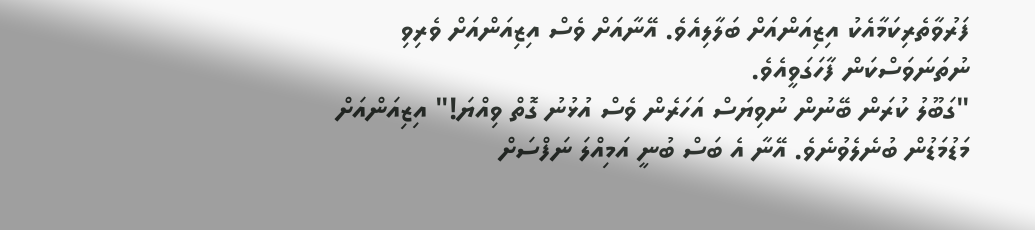ފަރުވާތެރިކަމާއެކު އިޒިއަންއަށް ބަލާލިއެވެ. އޭނާއަށް ވެސް އިޒިއަންއަށް ވެރިވި ނުތަނަވަސްކަން ފާހަގަވީއެވެ.
"ގަބޫލު ކުރަން ބޭނުން ނުވިޔަސް އަހަރެން ވެސް އުޅުނު ގޮތް ވިއްޔަ!" އިޒިއަންއަށް މަޑުމަޑުން ބުނެލެވުނެވެ. އޭނާ އެ ބަސް ބުނީ އަމިއްލަ ނަފްސަށް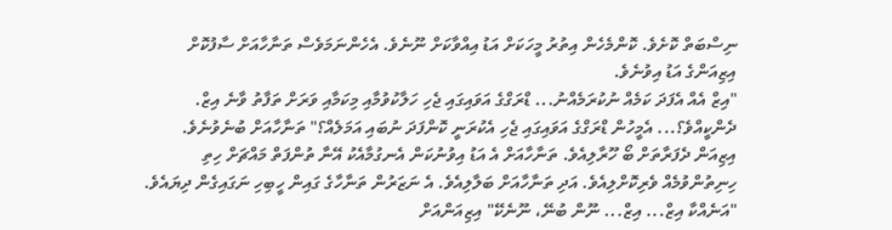ނިސްބަތް ކޮށެވެ. ކޮންމެހެން އިތުރު މީހަކަށް އަޑު އިއްވާކަށް ނޫނެވެ. އެހެންނަމަވެސް ތަނާހާއަށް ސާފުކޮށް އިޒިއަންގެ އަޑު އިވުނެވެ.
"އިޒް އެއް އެފަދަ ކަމެއް ނުކުރަމެއްނު... ޑްރަގްގެ އަވައިގައި ޖެހި ހަލާކުވުމާއި މިކަމާއި ވަރަށް ތަފާތު ވާނެ އިޒް. ދެންކީއްވެ؟... އެމީހުން ޑްރަގްގެ އަވައިގައި ޖެހި އެކުރަނީ ކޮންފަދަ ނުބައި އަމަލެއް؟" ތަނާހާއަށް ބުނެވުނެވެ.
އިޒިއަން ދެފަރާތަށް ބޯ ހޫރާލިއެވެ. ތަނާހާއަށް އެ އަޑު އިވުނުކަން އެނގުމާއެކު އޭނާ ތުންފަތް މައްޗަށް ހިތި ހިނިތުންވުމެއް ވެރިކޮށްލިއެވެ. އަދި ތަނާހާއަށް ބަލާލިއެވެ. އެ ނަޒަރުން ތަނާހާގެ ގައިން ހީބިހި ނަގައިގެން ދިޔައެވެ.
"އަނެއްކާ އިޒް... އިޒް... ނޫން ބުނޭ، ނޫނެކޭ" އިޒިއަންއަށް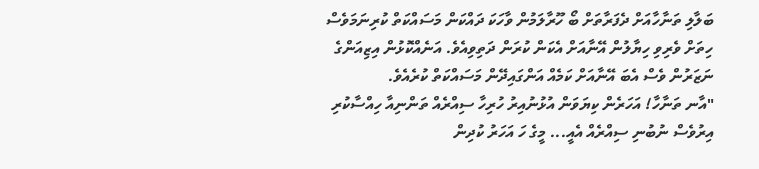ބަލާލި ތަނާހާއަށް ދެފަރާތަށް ބޯ ހޫރާލަމުން ވާހަކަ ދައްކަން މަސައްކަތް ކުރިނަމަވެސް ހިތަށް ވެރިވި ހިޔާލުން އޭނާއަށް އެކަން ކުރަން ދަތިވިއެވެ. އަނެއްކޮޅުން އިޒިއަންގެ ނަޒަރުން ވެސް އެބަ އޭނާއަށް ކަމެއް އަންގައިދޭން މަސައްކަތް ކުރެއެވެ.
"އާނ ތަނާހާ! އަހަރެން ކިޔަވަން އުޅުނުއިރު ހުރިހާ ސިއްރެއް ތަންނިއާ ހިއްސާކުރި އިރުވެސް ނުބުނި ސިއްރެއް އެއީ... މީގެ ހަ އަހަރު ކުދިން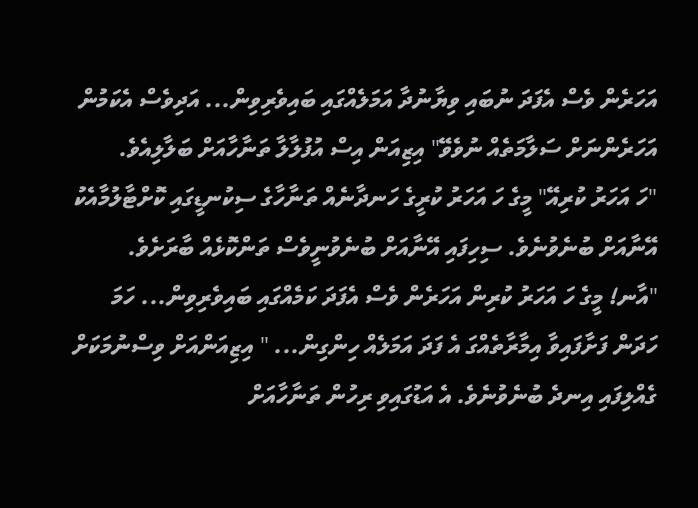އަހަރެން ވެސް އެފަދަ ނުބައި ވިޔާނުދާ އަމަލެއްގައި ބައިވެރިވިން... އަދިވެސް އެކަމުން އަހަރެންނަށް ސަލާމަތެއް ނުވެވޭ" އިޒިއަން އިސް އުފުލާލާ ތަނާހާއަށް ބަލާލިއެވެ.
"ހަ އަހަރު ކުރިއޭ" މީގެ ހަ އަހަރު ކުރީގެ ހަނދާނެއް ތަނާހާގެ ސިކުނޑީގައި ކޮށްޓާލުމާއެކު އޭނާއަށް ބުނެވުނެވެ. ސިހިފައި އޭނާއަށް ބުނެވުނީވެސް ތަންކޮޅެއް ބާރަށެވެ.
"އާނ! މީގެ ހަ އަހަރު ކުރިން އަހަރެން ވެސް އެފަދަ ކަމެއްގައި ބައިވެރިވިން... ހަމަ ހަދަން ފަށާފައިވާ އިމާރާތެއްގަ އެ ފަދަ އަމަލެއް ހިންގިން... " އިޒިއަންއަށް ވިސްނުމަކަށް ގެއްލިފައި އިނދެ ބުނެވުނެވެ. އެ އަޑުގައިވި ރިހުން ތަނާހާއަށް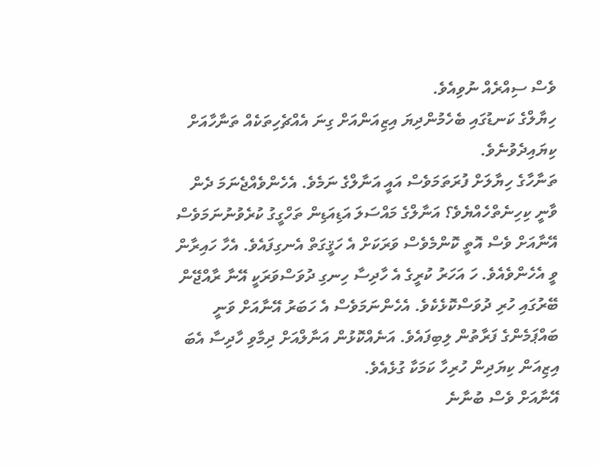ވެސް ސިއްރެއް ނުވިއެވެ.
ހިޔާލްގެ ކަނޑުގައި ބެހެމުންދިޔަ އިޒިއަންއަށް ގިނަ އެއްޗެހިތަކެއް ތަނާހާއަށް ކިޔައިދެވުނެވެ.
ތަނާހާގެ ހިޔާލަށް ފުރަތަމަވެސް އައީ އަނާލްގެ ނަމެވެ. އެހެންވެއްޖެނަމަ ދެން ވާނީ ކިހިނެތްހެއްޔެވެ؟ އަނާލްގެ މައްސަލަ އަޑިއަޑިން ތަހްގީގު ކުރެވުނުނަމަވެސް އޭނާއަށް ވެސް އޮތީ ކޮންމެވެސް ވަރަކަށް އެ ހަޤީގަތް އެނގިފައެވެ. އެހާ ހައިރާން ވީ އެހެންވެއެވެ. ހަ އަހަރު ކުރީގެ އެ ހާދިސާ ހިނގި ދުވަސްވަރަކީ އޭނާ ރާއްޖޭން ބޭރުގައި ހުރި ދުވަސްކޮޅެކެވެ. އެހެންނަމަވެސް އެ ހަބަރު އޭނާއަށް ވަނީ ބައްޕަމެންގެ ފަރާތުން ލިބިފައެވެ. އަނެއްކޮޅުން އަނާލްއަށް ދިމާވި ހާދިސާ އެބަ އިޒިއަން ކިޔަދިން ހުރިހާ ކަމަކާ ގުޅެއެވެ.
އޭނާއަށް ވެސް ބުނާނެ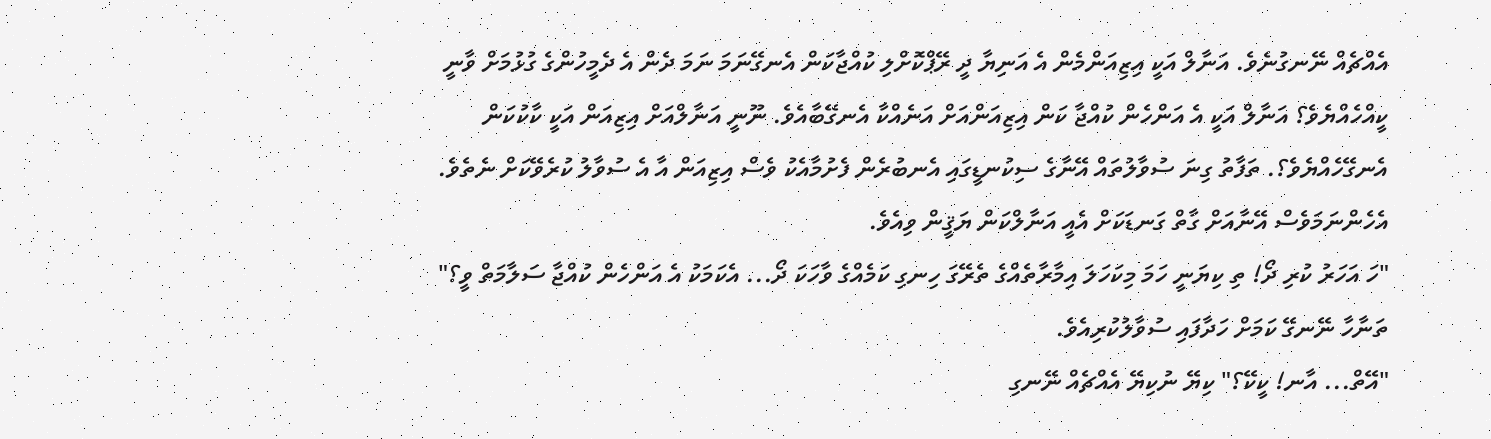އެއްޗެއް ނޭނގުނެވެ. އަނާލް އަކީ އިޒިއަންމެން އެ އަނިޔާ ދީ ރޭޕްކޮށްލި ކުއްޖާކަން އެނގޭނަމަ ނަމަ ދެން އެ ދެމީހުންގެ ގުޅުމަށް ވާނީ ކީއްހެއްޔެވެ؟ އަނާލް އަކީ އެ އަންހެން ކުއްޖާ ކަން އިޒިއަންއަށް އަނެއްކާ އެނގޭބާއެވެ. ނޫނީ އަނާލްއަށް އިޒިއަން އަކީ ކާކުކަން އެނގޭހެއްޔެވެ؟. ތަފާތު ގިނަ ސުވާލުތައް އޭނާގެ ސިކުނޑީގައި އެނބުރެން ފެށުމާއެކު ވެސް އިޒިއަން އާ އެ ސުވާލު ކުރެވޭކަށް ނެތެވެ. އެހެންނަމަވެސް އޭނާއަށް ގާތް ގަނޑަކަށް އެއީ އަނާލްކަން ޔަޤީން ވިއެވެ.
"ހަ އަހަރު ކުރި ދޯ! ތި ކިޔަނީ ހަމަ މިކަހަލަ އިމާރާތެއްގެ ތެރޭގަ ހިނގި ކަމެއްގެ ވާހަކަ ދޯ... އެކަމަކު އެ އަންހެން ކުއްޖާ ސަލާމަތް ވީ؟" ތަނާހާ ނޭނގޭ ކަމަށް ހަދާފައި ސުވާލުކުރިއެވެ.
"އޭތް... އާނ! ކީކޭ؟" ކިޔޭ ނުކިޔޭ އެއްޗެއް ނޭނގި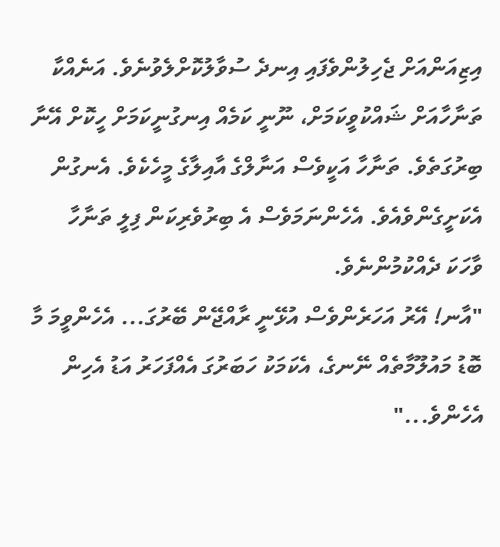އިޒިއަންއަށް ޖެހިލުންވެފައި އިނދެ ސުވާލުކޮށްލެވުނެވެ. އަނެއްކާ ތަނާހާއަށް ޝައްކުވީކަމަށް، ނޫނީ ކަމެއް އިނގުނީކަމަށް ހީކޮށް އޭނާ ބިރުގަތެވެ. ތަނާހާ އަކީވެސް އަނާލްގެ އާއިލާގެ މީހެކެވެ. އެނގުން އެކަށީގެންވެއެވެ. އެހެންނަމަވެސް އެ ބިރުވެރިކަން ފިލީ ތަނާހާ ވާހަކަ ދެއްކުމުންނެވެ.
"އާނ! އޭރު އަހަރެންވެސް އުޅޭނީ ރާއްޖޭން ބޭރުގަ... އެހެންވީމަ މާ ބޮޑު މައުލޫމާތެއް ނޭނގެ، އެކަމަކު ހަބަރުގަ އެއްފަހަރު އަޑު އެހިން އެހެންވެ..."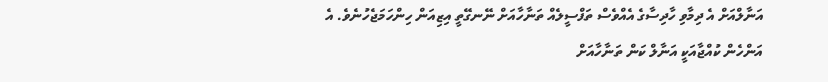އަނާލްއަށް އެ ދިމާވި ހާދިސާގެ އެއްވެސް ތަފްސީލެއް ތަނާހާއަށް ނޭނގޭތީ އިޒިއަން ހިންހަމަޖެހުނެވެ. އެ އަންހެން ކުއްޖާއަކީ އަނާލް ކަން ތަނާހާއަށް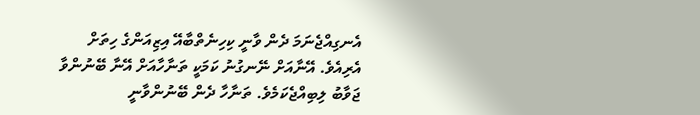އެނގިއްޖެނަމަ ދެން ވާނީ ކިހިނެތްބާއޭ އިޒިއަންގެ ހިތަށް އެރިއެވެ. އޭނާއަށް ނޭނގުނު ކަމަކީ ތަނާހާއަށް އޭނާ ބޭނުންވާ ޖަވާބު ލިބިއްޖެކަމެވެ. ތަނާހާ ދެން ބޭނުންވާނީ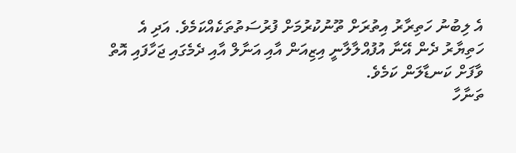އެ ލިބުނު ހަތިރާރު އިތުރަށް ތޫނުކުރުމަށް ފުރުސަތުތަކެއްކަމެވެ. އަދި އެ ހަތިޔާރު ދެން އޭނާ އުފުއްލާލާނީ އިޒިއަން އާއި އަނާލް އާއި ދެމެގައި ޖަހާފައި އޮތް ވާފަށް ކަނޑާލަން ކަމެވެ.
ތަނާހާ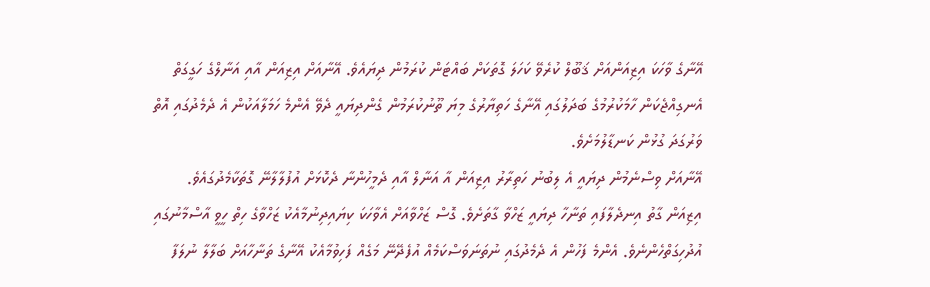އޭނާގެ ވާހަކަ އިޒިއަންއަށް ޤަބޫލް ކުރެވޭ ކަހަލަ ގޮތަކަށް ބައްޓަން ކުރަމުން ދިޔައެވެ. އޭނާއަށް އިޒިއަން އާއި އަނާލްގެ ހަގީގަތް އެނގިއްޖެކަން ހާމަކުރުމުގެ ބަދަލުގައި އޭނާގެ ހަތިޔާރުގެ މިޔަ ތޫނުކުރަމުން ގެންދިޔައީ ދެވޭ އެންމެ ހަމަލާއަކުން އެ ދެމެދުގައި އޮތް ވަރުގަދަ ގުޅުން ކަނޑާލުމަށެވެ.
އޭނާއަށް ވިސްނެމުން ދިޔައީ އެ ލިބުނު ހަތިރާރު އިޒިއަން އާ އަނާލް އާއި ދެމީހުންނާ ދެކޮޅަށް އުފުލާލާނޭ ގޮތަކާމެދުގައެވެ.
އިޒިއަން ގާތު އިނދެލާފައި ތަނާހާ ދިޔައީ ޒަހްވާ ގާތަށެވެ. ގޮސް ޒަހްވާއަށް އެވާހަކަ ކިޔައިދިނުމާއެކު ޒަހްވާގެ ހިތް ހީވީ އާސްމާނުގައި އުދުހިގަތްހެންނެވެ. އެންމެ ފަހުން އެ ދެމެދުގައި ނުތަނަވަސްކަމެއް އުފެދޭނޭ މަގެއް ފަހިވުމާއެކު އޭނާގެ ތަނާހާއަށް ބަލާލާ ނުލަފާ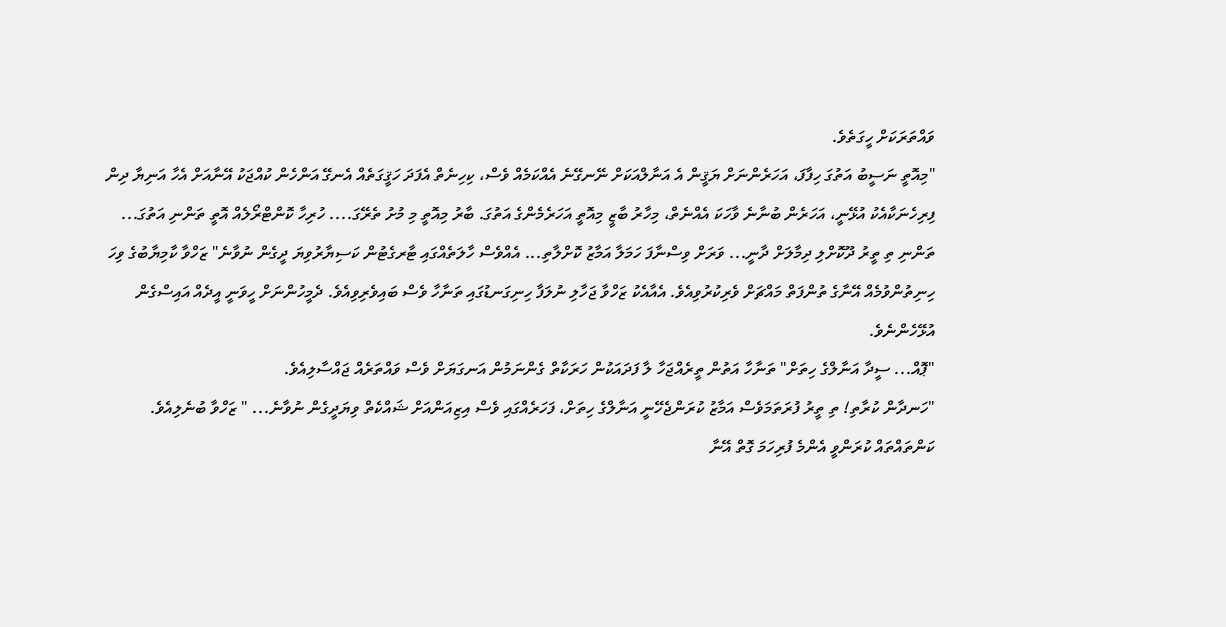ވައްތަރަކަށް ހީގަތެވެ.
"މިއޮތީ ނަސީބު އަތުގަ ހިފާފަ، އަހަރެންނަށް ޔަޤީން އެ އަނާލްއަކަށް ނޭނގޭނެ އެއްކަމެއް ވެސް، ކިހިނެތް އެފަދަ ހަޤީގަތެއް އެނގޭ އަންހެން ކުއްޖަކު އޭނާއަށް އެހާ އަނިޔާ ދިން ފިރިހެނަކާއެކު އުޅޭނީ، އަހަރެން ބުނާނެ ވާހަކަ އެއްނެތް، މިހާރު ބާޒީ މިއޮތީ އަހަރެމެންގެ އަތުގަ. ބާރު މިއޮތީ މި މުށު ތެރޭގަ.... ހުރިހާ ކޮންޓްރޯލެއް އޮތީ ތަންނި އަތުގަ... ތަންނި ތި ތީރު ދޫކޮށްލި ދިމާލަށް ދާނީ... ވަރަށް ވިސްނާފަ ހަމަލާ އަމާޒު ކޮށްލާތި... އެއްވެސް ހާލަތެއްގައި ޓާރގެޓުން ކަސިޔާރުވިޔަ ދީގެން ނުވާނެ" ޒަހްވާ ކާމިޔާބުގެ ވިހަ ހިނިތުންވުމެއް އޭނާގެ ތުންފަތް މައްޗަށް ވެރިކުރުވިއެވެ. އެއާއެކު ޒަހްވާ ޖަހާލި ނުލަފާ ހިނިގަނޑުގައި ތަނާހާ ވެސް ބައިވެރިވިއެވެ. ދެމީހުންނަށް ހީވަނީ އީދެއް އައިސްގެން އުޅޭހެންނެވެ.
"ޕޮއް... ސީދާ އަނާލްގެ ހިތަށް" ތަނާހާ އަތުން ތީރެއްޖަހާ ލާ ފަދައަކުން ހަރަކާތް ގެންނަމުން އަނގަޔަށް ވެސް ވައްތަރެއް ޖައްސާލިއެވެ.
"ހަނދާން ކުރާތި! ތި ތީރު ފުރަތަމަވެސް އަމާޒު ކުރަންޖެހޭނީ އަނާލްގެ ހިތަށް، ފަހަރެއްގައި ވެސް އިޒިއަންއަށް ޝައްކެތް ވިޔަދީގެން ނުވާނެ... " ޒަހްވާ ބުނެލިއެވެ. ކަންތައްތައް ކުރަންވީ އެންމެ ފުރިހަމަ ގޮތް އޭނާ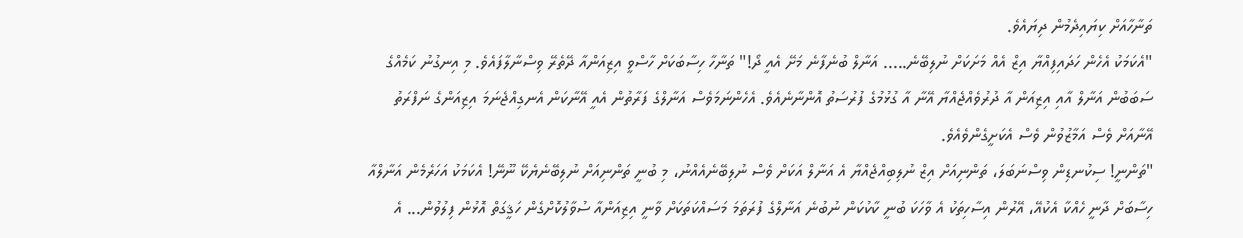ތަނާހާއަށް ކިޔައިދެމުން ދިޔައެވެ.
"އެކަމަކު އެހެން ހަދައިފިއްޔާ އިޒް އެއް މަށަކަށް ނުލިބޭނެ..... އަނާލް ބުނެފާނެ މަށޭ އެއީ ދޯ!" ތަނާހާ ހިސާބަކަށް ހާސްވީ އިޒިއަންއާ ދޭތެރޭ ވިސްނާލާފައެވެ. މި އިނގުނު ކަމެއްގެ ސަބަބުން އަނާލް އާއި އިޒިއަން އާ ދުރުވެއްޖެއްޔާ އޭނާ އާ ގުޅުމުގެ ފުރުސަތު އޮންނާނެއެވެ. އެހެންނަމަވެސް އަނާލްގެ ފަރާތުން އެއީ އޭނާކަން އެނގިއްޖެނަމަ އިޒިއަންގެ ނަފްރަތު އޭނާއަށް ވެސް އަމާޒުވުން ވެސް އެކަށީގެންވެއެވެ.
"ތަންނީ! ސިކުނޑިން ވިސްނަބަލަ، ތަންނިއަށް އިޒް ނުލިބިއްޖެއްޔާ އެ އަނާލް އަކަށް ވެސް ނުލިބޭނެއެއްނު، މި ބުނީ ތަންނިއަށް ނުލިބޭނެޔެކޭ ނޫނޭ! އެކަމަކު އަހަރެމެން އަނާލްއާ ހިސާބަށް ދާނީ ހެއްކާ އެކުއޭ، އޭރުން އިސާހިތަކު އެ ވާހަކަ ބުނީ ކާކުކަން ނުބުނެ އަނާލްގެ ފުރަތަމަ މަސައްކަތަކަށް ވާނީ އިޒިއަންއާ ސުވާލުކޮށްގެން ހަޤީގަތް އޮޅުން ފިލުވުން... އެ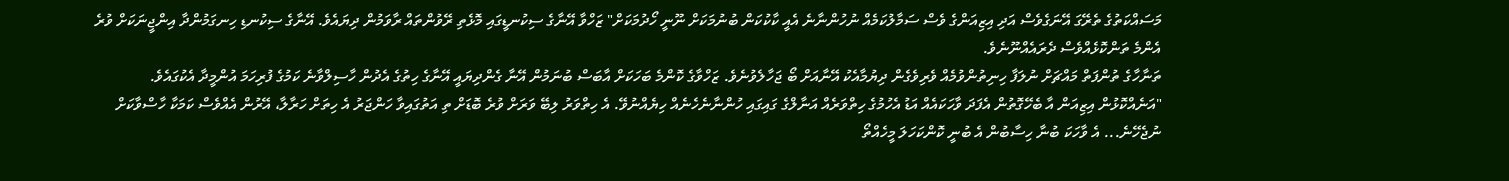މަސައްކަތުގެ ތެރޭގަ އޭނަގެވެސް އަދި އިޒިއަންގެ ވެސް ސަމާލުކަމެއް ނުހުންނާނެ އެއީ ކާކުކަން ބުނުމަކަށް ނޫނީ ހޯދުމަކަށް" ޒަހްވާ އޭނާގެ ސިކުނޑީގައި މޮޅެތި ރޭވުންތައް ރާވަމުން ދިޔައެވެ. އޭނާގެ ސިކުނޑި ހިނގަމުންދާ އިންޖީނަކަށް ވުރެ އެންމެ ތަންކޮޅެއްވެސް ދެރައެއްނޫނެވެ.
ތަނާހާގެ ތުންފަތް މައްޗަށް ނުލަފާ ހިނިތުންވުމެއް ވެރިވެގެން ދިޔުމާއެކު އޭނާއަށް ބޯ ޖަހާލެވުނެވެ. ޒަހްވާގެ ކޮންމެ ބަހަކަށް އާބަސް ބުނަމުން އޭނާ ގެންދިޔައީ އޭނާގެ ހިތުގެ އެދުން ހާސިލްވާނެ ކަމުގެ ފުރިހަމަ އުންމީދާ އެކުގައެވެ.
"އަނެއްކޮޅުން އިޒިއަން އާ ބެހޭގޮތުން އެފަދަ ވާހަކައެއް އަޑު އެހުމުގެ ހިތްވަރެއް އަނާލްގެ ގައިގައި ހުންނާނެހެނެއް ހިޔެއްނުވޭ. އެ ހިތްވަރު ލިބޭ ވަރަށް ވުރެ ބޮޑަށް ތި އަތުގައިވާ ހަންޖަރު އެ ހިތަށް ހަރާލާ، އޭރުން އެއްވެސް ކަމަކާ ހާސްވާކަށް ނުޖެހޭނެ... އެ ވާހަކަ ބުނާ ހިސާބުން އެ ބުނީ ކޮންކަހަލަ މީހެއްތޯ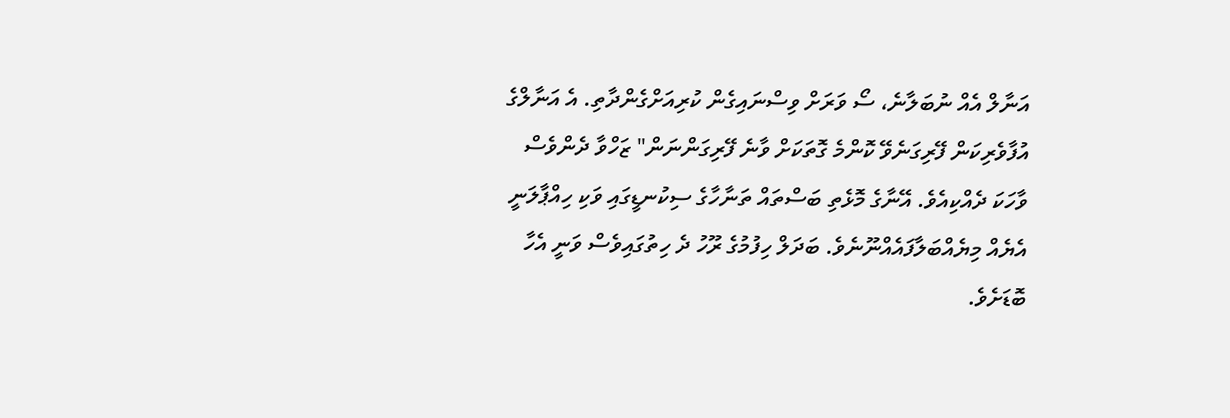އަނާލް އެއް ނުބަލާނެ، ސޯ ވަރަށް ވިސްނައިގެން ކުރިއަށްގެންދާތި. އެ އަނާލްގެ އުފާވެރިކަން ފޭރިގަނެވޭ ކޮންމެ ގޮތަކަށް ވާނެ ފޭރިގަންނަން" ޒަހްވާ ދެންވެސް ވާހަކަ ދެއްކިއެވެ. އޭނާގެ މޮޅެތި ބަސްތައް ތަނާހާގެ ސިކުނޑީގައި ވަކި ހިއްޕާލަނީ އެޔެއް މިޔެއްބަލާފައެއްނޫނެވެ. ބަދަލް ހިފުމުގެ ރޫހު ދެ ހިތުގައިވެސް ވަނީ އެހާ ބޮޑަށެވެ.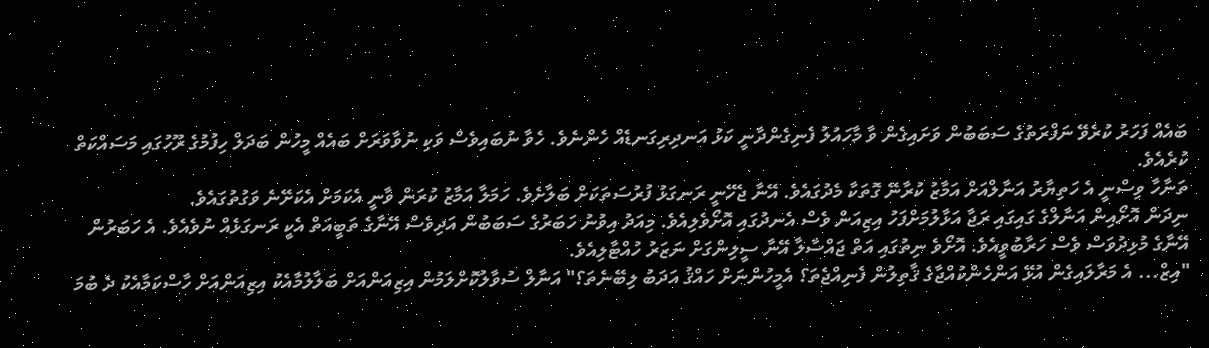ބައެއް ފަހަރު ކުރެވޭ ނަފްރަތުގެ ސަބަބުން ވަށައިގެން ވާ މާހައުލު ފެނިގެންދާނީ ކަޅު އަނދިރިގަނޑެއް ހެންނެވެ. ހެވާ ނުބައިވެސް ވަކި ނުވާވަރަށް ބައެއް މީހުން ބަދަލް ހިފުމުގެ ރޫހުގައި މަސައްކަތް ކުރެއެވެ.
ތަނާހާ ވިސްނީ އެ ހަތިޔާރު އަނާލްއަށް އަމާޒު ކުރާނޭ ގޮތަކާ މެދުގައެވެ. އޭނާ ޖެހޭނީ ރަނގަޅު ފުރުސަތަކަށް ބަލާށެވެ. ހަމަލާ އަމާޒު ކުރަން ވާނީ އެކަމަށް އެކަށޭނެ ވަގުތުގައެވެ.
ނިދަން އޮށޯއިން އަނާލްގެ ގައިގައި ރަޖާ އަޅާލުމަށްފަހު އިޒިއަން ވެސް އެނދުގައި އޮށޯވެލިއެވެ. މިއަދު އިވުނު ހަބަރުގެ ސަބަބުން އަދިވެސް އޭނާގެ ތަބީއަތް އެކީ ރަނގަޅެއް ނުވެއެވެ. އެ ހަބަރުން އޭނާގެ މުޅިދުވަސް ވެސް ހަރާބުވީއެވެ. އޮށޯވެ ނިތުގައި އަތް ޖައްސާލާ އޭނާ ސީލިންގަށް ނަޒަރު ހުއްޓާލިއެވެ.
"އިޒް... އެ މަރާލައިގެން އުޅޭ އަންހެންކުއްޖާގެ ޤާތިލުން ފެނިއްޖެތަ؟ އެމީހުންނަށް ހައްޤު އަދަބު ލިބޭނެތަ؟" އަނާލް ސުވާލުކޮށްލަމުން އިޒިއަންއަށް ބަލާލުމާއެކު އިޒިއަންއަށް ހާސްކަމާއެކު ދެ ބުމަ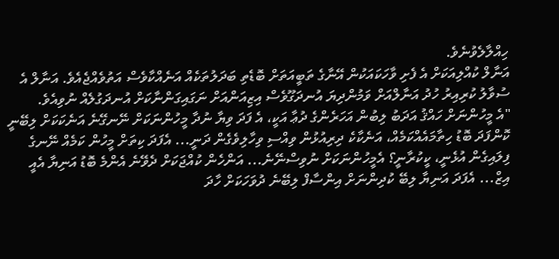ހިއްލާލެވުނެވެ.
އަނާލް ކުއްލިއަކަށް އެ ފެށި ވާހަކައަކުން އޭނާގެ ތަބީއަތަށް ބޮޑެތި ބަދަލުތަކެއް އަނެއްކާވެސް އަތުވެއްޖެއެވެ. އަނާލް އެ ސުވާލު ކުރިއިރު ހުދު އަނާލްއަށް ވަމުންދިޔަ އުނދަގޫވެސް އިޒިއަންއަށް ނަގައިގަންނާކަށް އުނދަގުލެއް ނުވިއެވެ.
"އެ މީހުންނަށް ހައްޤު އަދަބު ލިބުން އަހަރެންގެ ދުޢާ އަކީ، އެ ފަދަ ވިޔާ ނުދާ މީހުންނަކަށް ނޭނގޭނެ އަނެކަކަށް ލިބޭނީ ކޮންފަދަ ބޮޑު ހިތާމައެއްކަމެއް، އަނެކާކެ ދިރިއުޅުން ވިއްސި ވިހާލިވެގެން ދަނީ... އެފަދަ ކިތަށް މީހުން ކަމެއް ނޭނގެ ފިލައިގެން އުޅެނީ، ކީކުރާނީ؟ އެމީހުންނަކަށް ނުވިސްނޭނެ... އަންހެން ކުއްޖަކަށް ދެވޭނެ އެންމެ ބޮޑު އަނިޔާ އެއީ އިޒް... އެފަދަ އަނިޔާ ލިބޭ ކުދިންނަށް އިންސާފް ލިބޭނެ ދުވަހަކަށް ހާދަ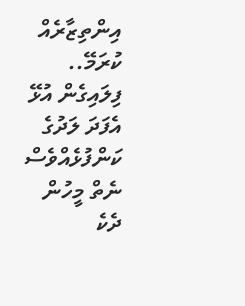އިންތިޒާރެއް ކުރަމޭ.. ފިލައިގެން އުޅޭ އެފަދަ ލަދުގެ ކަންފުޅެއްވެސް ނެތް މީހުން ދެކެ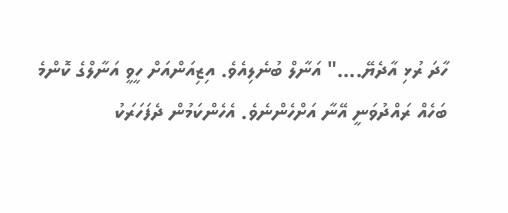ހާދަ ރުޅި އާދެޔޭ...." އަނާލް ބުނެލިއެވެ. އިޒިއަންއަށް ހީވީ އަނާލްގެ ކޮންމެ ބަހެއް ރައްދުވަނީ އޭނާ އަށްހެންނެވެ. އެހެންކަމުން ދެފަހަރަކު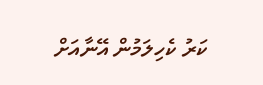ކަރު ކެހިލަމުން އޭނާއަށް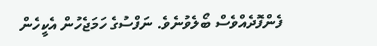ފެންފޮދެއްވެސް ބޯލެވުނެވެ. ނަފްސުގެ ހަމަޖެހުން އެކީހެން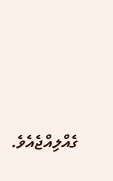ގެއްލިއްޖެއެވެ.